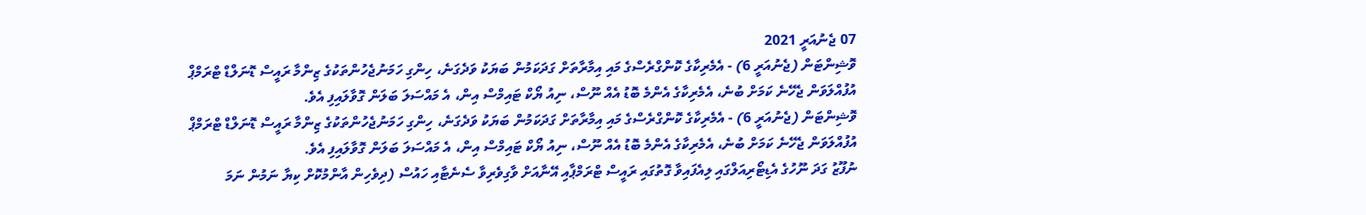07 ޖެނުއަރީ 2021
ވޮޝިންޓަން (ޖެނުއަރީ 6) - އެމެރިކާގެ ކޮންގްރެސްގެ މައި އިމާރާތަށް ގަދަކަމުން ބަޔަކު ވަދެގަނެ، ހިންގި ހަމަނުޖެހުންތަކުގެ ޒިންމާ ރައީސް ޑޮނަލްޑް ޓްރަމްޕް އުފުއްލަވަން ޖެހޭނެ ކަމަށް ބުނެ، އެމެރިކާގެ އެންމެ ބޮޑު އެއް ނޫސް، ނިއު ޔޯކް ޓައިމްސް އިން، އެ މައްސަލަ ބަލަން ގޮވާލައިފި އެވެ.
ވޮޝިންޓަން (ޖެނުއަރީ 6) - އެމެރިކާގެ ކޮންގްރެސްގެ މައި އިމާރާތަށް ގަދަކަމުން ބަޔަކު ވަދެގަނެ، ހިންގި ހަމަނުޖެހުންތަކުގެ ޒިންމާ ރައީސް ޑޮނަލްޑް ޓްރަމްޕް އުފުއްލަވަން ޖެހޭނެ ކަމަށް ބުނެ، އެމެރިކާގެ އެންމެ ބޮޑު އެއް ނޫސް، ނިއު ޔޯކް ޓައިމްސް އިން، އެ މައްސަލަ ބަލަން ގޮވާލައިފި އެވެ.
ނުފޫޒު ގަދަ ނޫހުގެ އެޑިޓޯރިއަލްގައި ލިއެފައިވާ ގޮތުގައި ރައީސް ޓްރަމްޕާއި އޭނާއަށް ވާގިވެރިވާ ސެނެޓާއި ހައުސް (ދިވެހިން އާންމުކޮށް ކިޔާ ނަމުން ނަމަ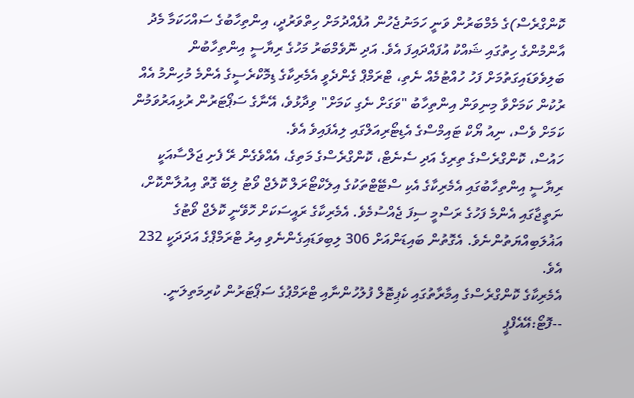ކޮންގްރެސް)ގެ މެމްބަރުން ވަނީ ހަމަނުޖެހުން އުފެއްދުމަށް ހިތްވަރުދީ، އިންތިހާބުގެ ސައްހަކަމާ މެދު އާންމުންގެ ހިތުގައި ޝައްކު އުފައްދައިފަ އެވެ. އަދި ނޮވެމްބަރު މަހުގެ ރިޔާސީ އިންތިހާބުން ބަލިވެވަޑައިގަތުމަށް ފަހު ހުއްޓުމެއް ނެތި، ޓްރަމްޕް ގެންދެވީ އެމެރިކާގެ ޑިމޮކްރެސީގެ އެންމެ މުހިންމު އެއް ރުކުން ކަމަށްވާ މިނިވަން އިންތިހާބު "ވަގަށް ނެގި ކަމަށް" ވިދާޅުވެ، އޭނާގެ ސަޕޯޓަރުން ރުޅިއަރުވަމުން ކަމަށް ވެސް، ނިއު ޔޯކް ޓައިމްސްގެ އެޑިޓޯރިއަލްގައި ލިއެފައިވެ އެވެ.
ހައުސް، ކޮންގްރެސްގެ ތިރިގެ އަދި ސެނެޓް، ކޮންގްރެސްގެ މަތިގެ، އެއްވެގެން ރޭ ފެށި ޖަލްސާއަކީ ރިޔާސީ އިންތިހާބުގައި އެމެރިކާގެ އެކި ސްޓޭޓްތަކުގެ އިލެކްޓޯރަލް ކޮލެޖް ވޯޓު ލިބޭ ގޮތް އިއުލާންކޮށް، ނަތީޖާގައި އެންމެ ފަހުގެ ރަސްމީ ސިފަ ޖެއްސުމެވެ. އެމެރިކާގެ ރައީސަކަށް ހޮވޭނީ ކޮލެޖް ވޯޓުގެ އަޣުލަބިއްޔަތުންނެވެ. އެގޮތުން ބައިޑަންއަށް 306 ލިބިވަޑައިގެންނެވި އިރު ޓްރަމްޕްގެ އަދަދަކީ 232 އެވެ.
އެމެރިކާގެ ކޮންގްރެސްގެ އިމާރާތުގައި ކެޕިޓޮލް ފުލުހުންނާއި ޓްރަމްޕުގެ ސަޕޯޓަރުން ކުރިމަތިލަނީ. --ފޮޓޯ:އޭއެފްޕީ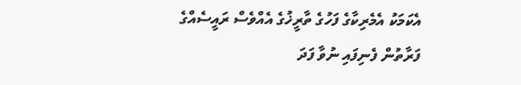އެކަމަކު އެމެރިކާގެ ފަހުގެ ތާރީޚުގެ އެއްވެސް ރައީސެއްގެ ފަރާތުން ފެނިފައި ނުވާ ފަދަ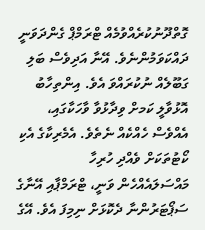ގޮތްދޫނުކުރެއްވުމެއް ޓްރަމްޕް ގެންދަވަނީ ދައްކަވަމުންނެވެ. އޭނާ އަދިވެސް ބަލި ގަބޫލެއް ނުކުރައްވަ އެވެ. އިންތިހާބު އޮޅުވާލީ ކަމށް ވިދާޅުވާ ވާހަކާގައި، އެއްވެސް ހެއްކެއް ނެތެވެ. އެމެރިކާގެ އެކި ކޯޓުތަކަށް ވެއްދި ހުރިހާ މައްސަލައެއްހެން ވަނީ، ޓްރަމްޕާއި އޭނާގެ ސަޕޯޓަރުންނާ ދެކޮޅަށް ނިމިފަ އެވެ. އޭގެ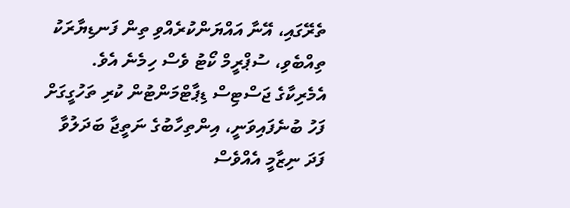ތެރޭގައި، އޭނާ އައްޔަންކުރެއްވި ތިން ފަނޑިޔާރަކު ތިއްބެވި، ސުޕްރީމް ކޯޓު ވެސް ހިމެނެ އެވެ.
އެމެރިކާގެ ޖަސްޓިސް ޑިޕާޓްމަންޓުން ކުރި ތަހުގީގަށް ފަހު ބުނެފައިވަނީ، އިންތިހާބުގެ ނަތީޖާ ބަދަލުވާ ފަދަ ނިޒާމީ އެއްވެސް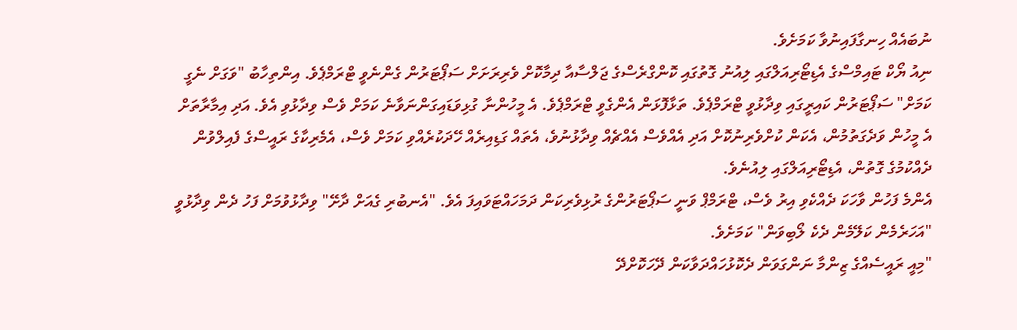ނުބައެއް ހިނގާފައިނުވާ ކަމަށެވެ.
ނިއު ޔޯކް ޓައިމްސްގެ އެޑިޓޯރިއަލްގައި ލިއުނު ގޮތުގައި ކޮންގްރެސްގެ ޖަލްސާއާ ދިމާކޮށް ވެރިރަށަށް ސަޕޯޓަރުން ގެންނެވީ ޓްރަމްޕެވެ. އިންތިހާބު "ވަގަށް ނެގީ ކަމަށް" ސަޕޯޓަރުން ކައިރީގައި ވިދާޅުވީ ޓްރަމްޕެވެ. ތަޅާފޮޅަން އެންގެވީ ޓްރަމްޕެވެ. އެ މީހުންނާ ގުޅިވަޑައިގަންނަވާނެ ކަމަށް ވެސް ވިދާޅުވި އެވެ. އަދި އިމާރާތަށް އެ މީހުން ވަދެގަތުމުން، އެކަން ކުށްވެރިނުކޮށް އަދި އެއްވެސް އެއްޗެއް ވިދާޅުނުވެ، އެތައް ގަޑިއިރެއް ހޭދަކުރެއްވި ކަމަށް ވެސް، އެމެރިކާގެ ރައީސްގެ ފެއިލްވުން ދެއްކުމުގެ ގޮތުން، އެޑިޓޯރިއަލްގައި ލިއުނެވެ.
އެންމެ ފަހުން ވާހަކަ ދެއްކެވި އިރު ވެސް، ޓްރަމްޕް ވަނީ ސަޕޯޓަރުންގެ ރުޅިވެރިކަން ދަމަހައްޓަވައިފަ އެވެ. "އެނބުރި ގެއަށް ދާށޭ" ވިދާޅުވުމަށް ފަހު ދެން ވިދާޅުވީ "އަހަރެމެން ކަލޭމެން ދެކެ ލޯބިވަން" ކަމަށެވެ.
"މިއީ ރައީސެއްގެ ޒިންމާ ނަންގަވަން ދެކޮޅުހައްދަވާކަން ދޭހަކޮށްދޭ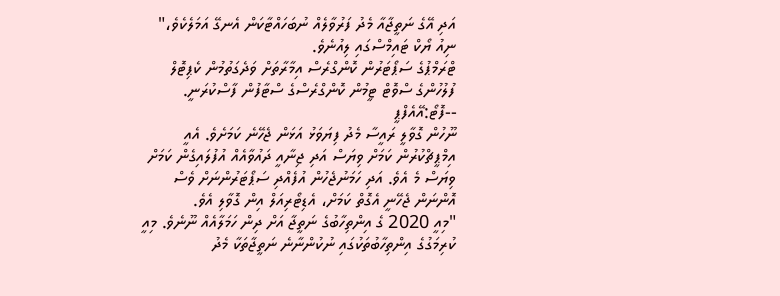އަދި އޭގެ ނަތީޖާއާ މެދު ފަރުވާލެއް ނުބަހައްޓާކަން އެނގޭ އަމަލެކެވެ،" ނިއު ޔޯކް ޓައިމްސްގައި ލިއުނެވެ.
ޓްރަމްޕުގެ ސަޕޯޓަރުން ކޮންގްރެސް އިމާރާތަށް ވަދެގަތުމުން ކެޕިޓޮލް ފުލުހުންގެ ސްވޮޓް ޓީމުން ކޮންގްރެސްގެ ސްޓާފުން ފާސްކުރަނީ. --ފޮޓޯ:އޭއެފްޕީ
ނޫހުން ގޮވާލީ ރައީސާ މެދު ފިޔަވަޅު އަޅަން ޖެހޭނެ ކަމަށެވެ. އެއީ އިމްޕީޗްކުރުން ކަމަށް ވިޔަސް އަދި ޖިނާއީ ދައުވާއެއް އުފުލައިގެން ކަމަށް ވިޔަސް މެ އެވެ. އަދި ހަމަނުޖެހުން އުފެއްދި ސަޕޯޓަރުންނަށް ވެސް އޮންނަން ޖެހޭނީ އެގޮތް ކަމަށް، އެޑިޓޯރިއަލް އިން ގޮވާލި އެވެ.
"މިއީ 2020 ގެ އިންތިހާބުގެ ނަތީޖާ އަށް ދިން ހަމަލާއެއް ނޫނެވެ. މިއީ ކުރިމަގުގެ އިންތިހާބުތަކުގައި ނުކުންނާނެ ނަތީޖާތަކާ މެދު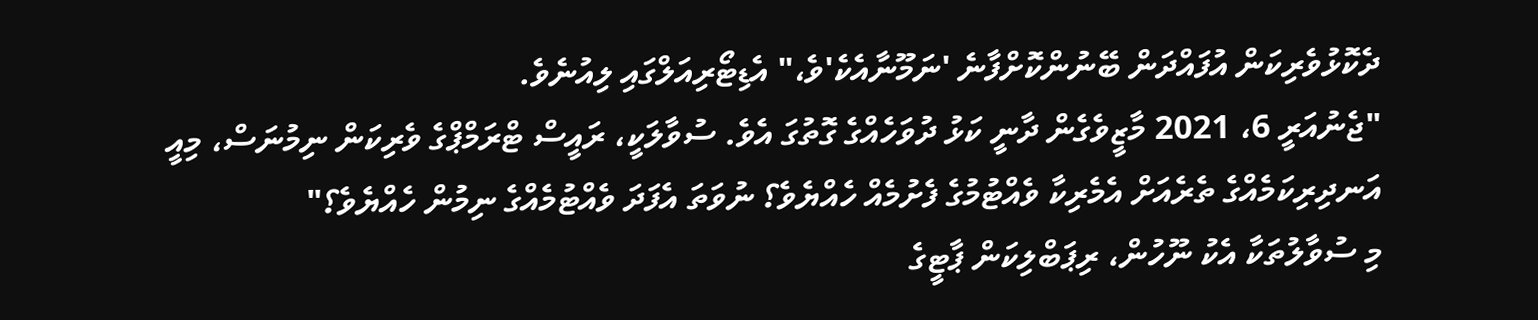ދެކޮޅުވެރިކަން އުފައްދަން ބޭނުންކޮށްފާނެ 'ނަމޫނާއެކެ'ވެ،" އެޑިޓޯރިއަލްގައި ލިއުނެވެ.
"ޖެނުއަރީ 6، 2021 މާޒީވެގެން ދާނީ ކަޅު ދުވަހެއްގެ ގޮތުގަ އެވެ. ސުވާލަކީ، ރައީސް ޓްރަމްޕްގެ ވެރިކަން ނިމުނަސް، މިއީ އަނދިރިކަމެއްގެ ތެރެއަށް އެމެރިކާ ވެއްޓުމުގެ ފެށުމެއް ހެއްޔެވެ؟ ނުވަތަ އެފަދަ ވެއްޓުމެއްގެ ނިމުން ހެއްޔެވެ؟"
މި ސުވާލުތަކާ އެކު ނޫހުން، ރިޕަބްލިކަން ޕާޓީގެ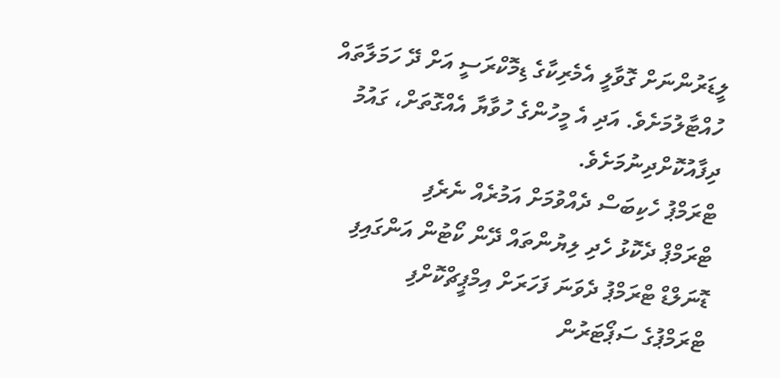ލީޑަރުންނަށް ގޮވާލީ އެމެރިކާގެ ޑިމޮކްރަސީ އަށް ދޭ ހަމަލާތައް ހުއްޓާލުމަށެވެ. އަދި އެ މީހުންގެ ހުވާޔާ އެއްގޮތަށް، ގައުމު ދިފާއުކޮށްދިނުމަށެވެ.
ޓްރަމްޕު ހެކިބަސް ދެއްވުމަށް އަމުރެއް ނެރެފި
ޓްރަމްޕް ދެކޮޅު ހެދި ލިޔުންތައް ދޭން ކޯޓުން އަންގައިފި
ޑޮނަލްޑް ޓްރަމްޕު ދެވަނަ ފަހަރަށް އިމްޕީޗްކޮށްފި
ޓްރަމްޕުގެ ސަޕޯޓަރުން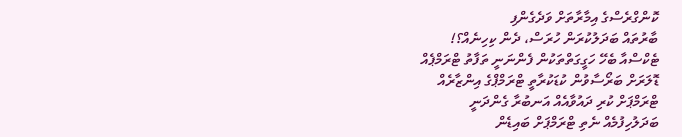ކޮންގްރެސްގެ އިމާރާތަށް ވަދެގެންފި
ބާރުތައް ބަދަލުކުރަން ހުރަސް، ދެން ކިހިނެއް؟!
ޓެކްސްއާ ބެހޭ ހަގީގަތްތަކުން ފެންނަނީ ތަފާތު ޓްރަމްޕެއް
ޑޮލަރަށް ބަރޯސާވުން ކުޑަކުރާތީ ޓްރަމްޕްގެ އިންޒާރެއް
ޓްރަމްޕަށް ކުރި ދައުވާއެއް އަނބުރާ ގެންދަނީ
ބަދަލުހިފުމެއް ނެތި ޓްރަމްޕަށް ބައިޑެން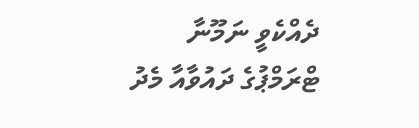ދެއްކެވީ ނަމޫނާ
ޓްރަމްޕުގެ ދައުވާއާ މެދު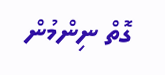ގޮތް ނިންމުން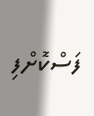ފަސްކޮށްފި